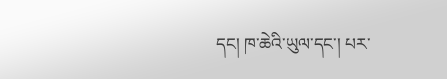དང། ཁ་ཆེའི་ཡུལ་དང་། པར་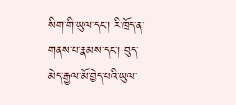སིག་གི་ཡུལ་དང་། རི་ཁྲོད་ན་གནས་པ་རྣམས་དང་། བུད་མེད་རྒྱལ་མོ་བྱེད་པའི་ཡུལ་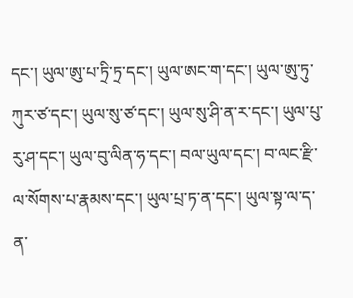དང་། ཡུལ་ཨུ་པ་ཏྲི་ཏྲ་དང་། ཡུལ་ཨང་ག་དང་། ཡུལ་ཨུ་ཏུ་ཀུར་ཙ་དང་། ཡུལ་སུ་ཙ་དང་། ཡུལ་སུ་ཤི་ན་ར་དང་། ཡུལ་པུ་རུ་ཤ་དང་། ཡུལ་བུ་ལིན་ཧ་དང་། བལ་ཡུལ་དང་། བ་ལང་རྫི་ལ་སོགས་པ་རྣམས་དང་། ཡུལ་པྲ་ཏ་ན་དང་། ཡུལ་སྟ་ལ་ད་ན་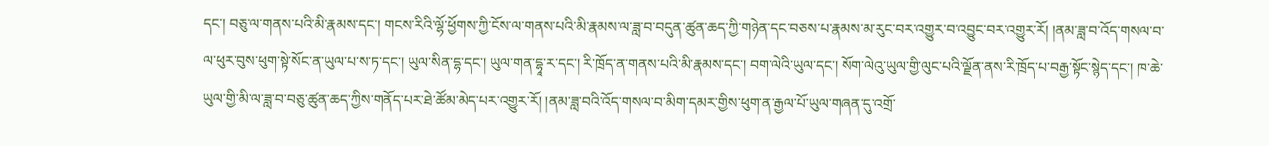དང་། བཅུ་ལ་གནས་པའི་མི་རྣམས་དང་། གངས་རིའི་ལྷོ་ཕྱོགས་ཀྱི་ངོས་ལ་གནས་པའི་མི་རྣམས་ལ་ཟླ་བ་བདུན་ཚུན་ཆད་ཀྱི་གཉེན་དང་བཅས་པ་རྣམས་མ་རུང་བར་འགྱུར་བ་འབྱུང་བར་འགྱུར་རོ། །ནམ་ཟླ་བ་འོད་གསལ་བ་ལ་ཕུར་བུས་ཕུག་སྟེ་སོང་ན་ཡུལ་པ་ས་ཏ་དང་། ཡུལ་སིན་དྷ་དང་། ཡུལ་གན་དྷཱ་ར་དང་། རི་ཁྲོད་ན་གནས་པའི་མི་རྣམས་དང་། བག་ལེའི་ཡུལ་དང་། སོག་ལེའུ་ཡུལ་གྱི་ལུང་པའི་ལྗོན་ནས་རི་ཁྲོད་པ་བརྒྱ་སྟོང་སྙེད་དང་། ཁ་ཆེ་ཡུལ་གྱི་མི་ལ་ཟླ་བ་བཅུ་ཚུན་ཆད་ཀྱིས་གནོད་པར་ཐེ་ཚོམ་མེད་པར་འགྱུར་རོ། །ནམ་ཟླ་བའི་འོད་གསལ་བ་མིག་དམར་གྱིས་ཕུག་ན་རྒྱལ་པོ་ཡུལ་གཞན་དུ་འགྲོ་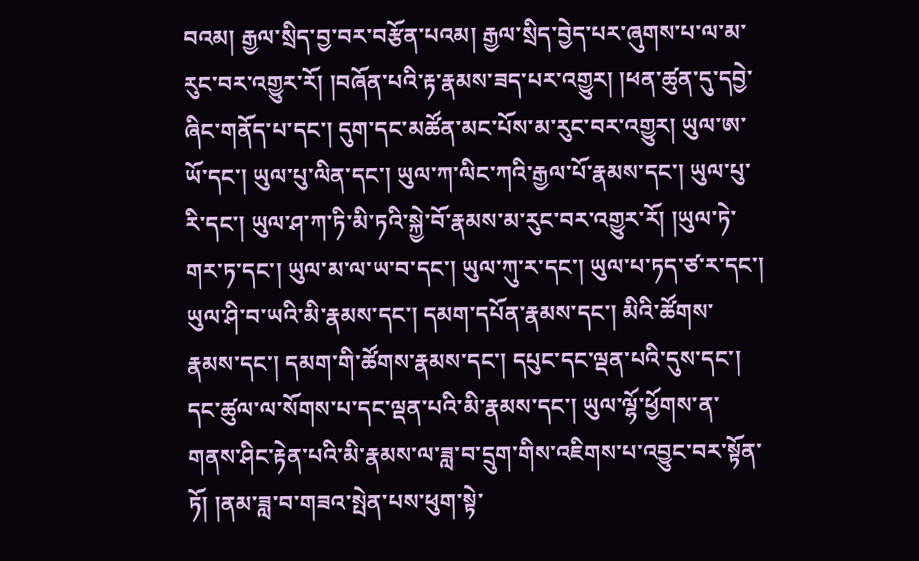བའམ། རྒྱལ་སྲིད་བྱ་བར་བརྩོན་པའམ། རྒྱལ་སྲིད་བྱེད་པར་ཞུགས་པ་ལ་མ་རུང་བར་འགྱུར་རོ། །བཞོན་པའི་རྟ་རྣམས་ཟད་པར་འགྱུར། །ཕན་ཚུན་དུ་དབྱེ་ཞིང་གནོད་པ་དང་། དུག་དང་མཚོན་མང་པོས་མ་རུང་བར་འགྱུར། ཡུལ་ཨ་ཡོ་དང་། ཡུལ་པུ་ལིན་དང་། ཡུལ་ཀ་ལིང་ཀའི་རྒྱལ་པོ་རྣམས་དང་། ཡུལ་པུ་རི་དང་། ཡུལ་ཤ་ཀ་ཏི་མི་ཏའི་སྐྱེ་བོ་རྣམས་མ་རུང་བར་འགྱུར་རོ། །ཡུལ་ཏེ་གར་ཏ་དང་། ཡུལ་མ་ལ་ཡ་བ་དང་། ཡུལ་ཀུ་ར་དང་། ཡུལ་པ་ཏད་ཙ་ར་དང་། ཡུལ་ཤི་བ་ཡའི་མི་རྣམས་དང་། དམག་དཔོན་རྣམས་དང་། མིའི་ཚོགས་རྣམས་དང་། དམག་གི་ཚོགས་རྣམས་དང་། དཔུང་དང་ལྡན་པའི་དུས་དང་། དང་ཚུལ་ལ་སོགས་པ་དང་ལྡན་པའི་མི་རྣམས་དང་། ཡུལ་ལྷོ་ཕྱོགས་ན་གནས་ཤིང་རྟེན་པའི་མི་རྣམས་ལ་ཟླ་བ་དྲུག་གིས་འཇིགས་པ་འབྱུང་བར་སྟོན་ཏོ། །ནམ་ཟླ་བ་གཟའ་སྤེན་པས་ཕུག་སྟེ་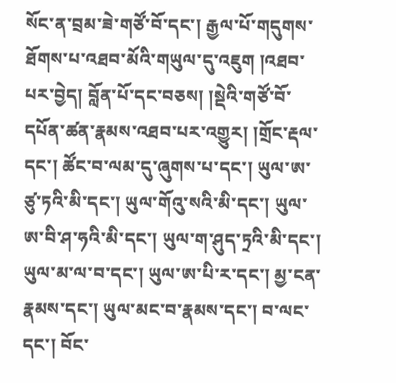སོང་ན་བྲམ་ཟེ་གཙོ་བོ་དང་། རྒྱལ་པོ་གདུགས་ཐོགས་པ་འཐབ་མོའི་གཡུལ་དུ་འཇུག །འཐབ་པར་བྱེད། བློན་པོ་དང་བཅས། །སྡེའི་གཙོ་བོ་དཔོན་ཚན་རྣམས་འཐབ་པར་འགྱུར། །གྲོང་རྡལ་དང་། ཚོང་བ་ལམ་དུ་ཞུགས་པ་དང་། ཡུལ་ཨ་ཙུ་ཏའི་མི་དང་། ཡུལ་གོའུ་སའི་མི་དང་། ཡུལ་
ཨ་བི་ཤ་ཧའི་མི་དང་། ཡུལ་ག་ཤུད་ཏྲའི་མི་དང་། ཡུལ་མ་ལ་བ་དང་། ཡུལ་ཨ་པི་ར་དང་། མྱ་ངན་རྣམས་དང་། ཡུལ་མང་བ་རྣམས་དང་། བ་ལང་དང་། བོང་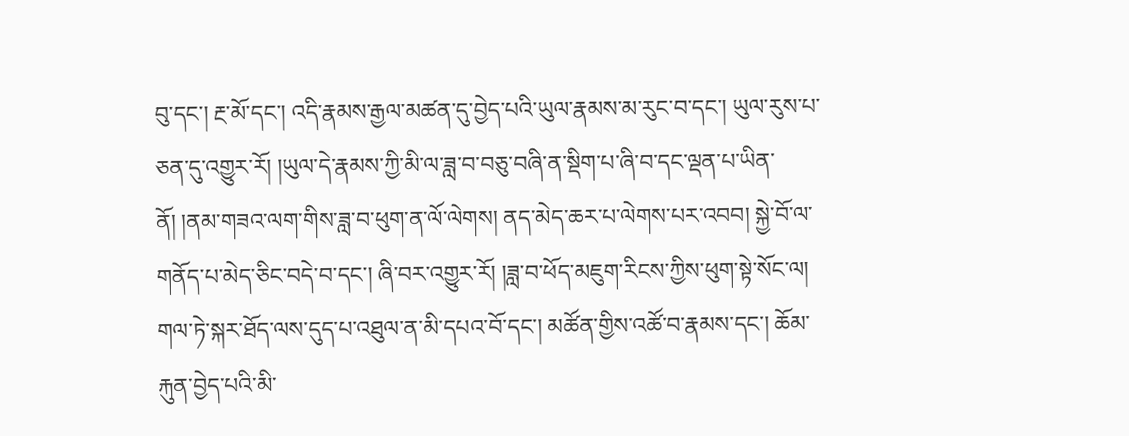བུ་དང་། རྔ་མོ་དང་། འདི་རྣམས་རྒྱལ་མཚན་དུ་བྱེད་པའི་ཡུལ་རྣམས་མ་རུང་བ་དང་། ཡུལ་རུས་པ་ཅན་དུ་འགྱུར་རོ། །ཡུལ་དེ་རྣམས་ཀྱི་མི་ལ་ཟླ་བ་བཅུ་བཞི་ན་སྡིག་པ་ཞི་བ་དང་ལྡན་པ་ཡིན་ནོ། །ནམ་གཟའ་ལག་གིས་ཟླ་བ་ཕུག་ན་ལོ་ལེགས། ནད་མེད་ཆར་པ་ལེགས་པར་འབབ། སྐྱེ་བོ་ལ་གནོད་པ་མེད་ཅིང་བདེ་བ་དང་། ཞི་བར་འགྱུར་རོ། །ཟླ་བ་ཕོད་མཇུག་རིངས་ཀྱིས་ཕུག་སྟེ་སོང་ལ། གལ་ཏེ་སྐར་ཐོད་ལས་དུད་པ་འཐུལ་ན་མི་དཔའ་བོ་དང་། མཚོན་གྱིས་འཚོ་བ་རྣམས་དང་། ཆོམ་རྐུན་བྱེད་པའི་མི་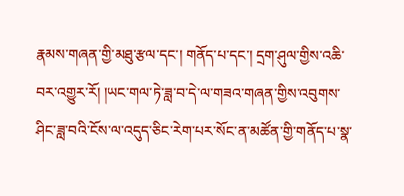རྣམས་གཞན་གྱི་མཐུ་རྩལ་དང་། གནོད་པ་དང་། དྲག་ཤུལ་གྱིས་འཆི་བར་འགྱུར་རོ། །ཡང་གལ་ཏེ་ཟླ་བ་དེ་ལ་གཟའ་གཞན་གྱིས་འབུགས་ཤིང་ཟླ་བའི་ངོས་ལ་འདུད་ཅིང་རེག་པར་སོང་ན་མཚོན་གྱི་གནོད་པ་སྣ་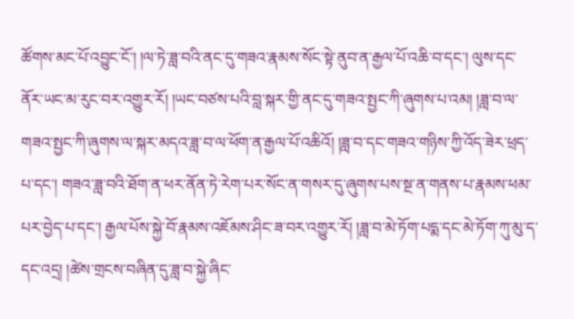ཚོགས་མང་པོ་འབྱུང་ངོ་། །ལ་ཏེ་ཟླ་བའི་ནང་དུ་གཟའ་རྣམས་སོང་སྟེ་ནུབ་ན་རྒྱལ་པོ་འཆི་བ་དང་། ལུས་དང་ནོར་ཡང་མ་རུང་བར་འགྱུར་རོ། །ཡང་བཙས་པའི་བླ་སྐར་གྱི་ནང་དུ་གཟའ་སྤྱང་ཀི་ཞུགས་པ་འམ། །ཟླ་བ་ལ་གཟའ་སྤྱང་ཀི་ཞུགས་ལ་སྐར་མདའ་ཟླ་བ་ལ་ཕོག་ན་རྒྱལ་པོ་འཆིའོ། །ཟླ་བ་དང་གཟའ་གཉིས་ཀྱི་འོད་ཟེར་ཕྲད་པ་དང་། གཟའ་ཟླ་བའི་ཐོག་ན་ཕར་ནོན་ཏེ་རེག་པར་སོང་ན་གསར་དུ་ཞུགས་པས་སྔ་ན་གནས་པ་རྣམས་ཕམ་པར་བྱེད་པ་དང་། རྒྱལ་པོས་སྐྱེ་བོ་རྣམས་འཇོམས་ཤིང་ཟ་བར་འགྱུར་རོ། །ཟླ་བ་མེ་ཏོག་པདྨ་དང་མེ་ཏོག་ཀུ་མུ་ད་དང་འདྲ། །ཚེས་གྲངས་བཞིན་དུ་ཟླ་བ་སྐྱེ་ཞིང་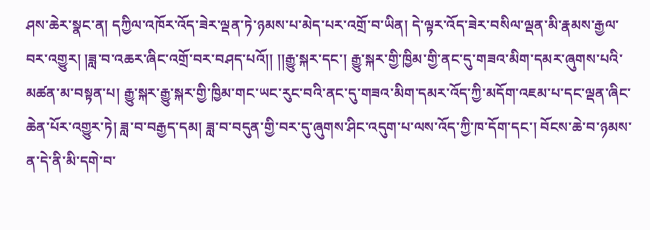ཤས་ཆེར་སྣང་ན། དཀྱིལ་འཁོར་འོད་ཟེར་ལྡན་ཏེ་ཉམས་པ་མེད་པར་འགྲོ་བ་ཡིན། དེ་ལྟར་འོད་ཟེར་བསིལ་ལྡན་མི་རྣམས་རྒྱལ་བར་འགྱུར། །ཟླ་བ་འཆར་ཞིང་འགྲོ་བར་བཤད་པའོ།། །།རྒྱུ་སྐར་དང་། རྒྱུ་སྐར་གྱི་ཁྱིམ་གྱི་ནང་དུ་གཟའ་མིག་དམར་ཞུགས་པའི་མཚན་མ་བསྟན་པ། རྒྱུ་སྐར་རྒྱུ་སྐར་གྱི་ཁྱིམ་གང་ཡང་རུང་བའི་ནང་དུ་གཟའ་མིག་དམར་འོད་ཀྱི་མདོག་འཇམ་པ་དང་ལྡན་ཞིང་ཆེན་པོར་འགྱུར་ཏེ། ཟླ་བ་བརྒྱད་དམ། ཟླ་བ་བདུན་གྱི་བར་དུ་ཞུགས་ཤིང་འདུག་པ་ལས་འོད་ཀྱི་ཁ་དོག་དང་། བོངས་ཆེ་བ་ཉམས་ན་དེ་ནི་མི་དགེ་བ་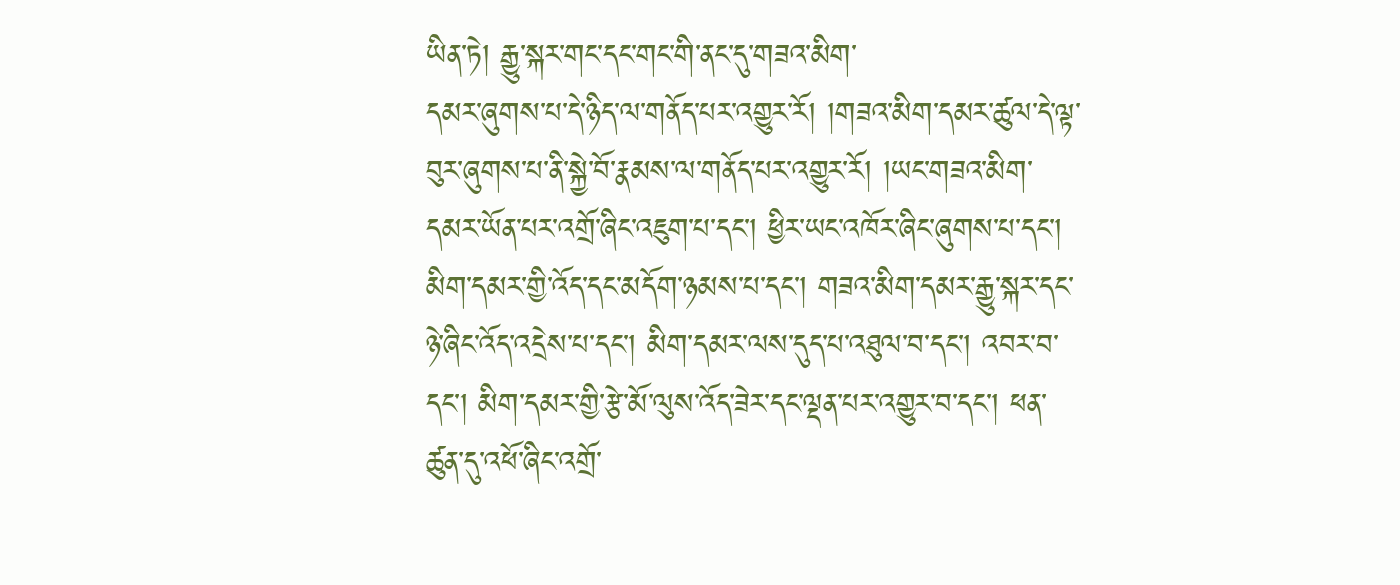ཡིན་ཏེ། རྒྱུ་སྐར་གང་དང་གང་གི་ནང་དུ་གཟའ་མིག་
དམར་ཞུགས་པ་དེ་ཉིད་ལ་གནོད་པར་འགྱུར་རོ། །གཟའ་མིག་དམར་ཚུལ་དེ་ལྟ་བུར་ཞུགས་པ་ནི་སྐྱེ་བོ་རྣམས་ལ་གནོད་པར་འགྱུར་རོ། །ཡང་གཟའ་མིག་དམར་ཡོན་པར་འགྲོ་ཞིང་འཇུག་པ་དང་། ཕྱིར་ཡང་འཁོར་ཞིང་ཞུགས་པ་དང་། མིག་དམར་གྱི་འོད་དང་མདོག་ཉམས་པ་དང་། གཟའ་མིག་དམར་རྒྱུ་སྐར་དང་ཉེ་ཞིང་འོད་འདྲེས་པ་དང་། མིག་དམར་ལས་དུད་པ་འཐུལ་བ་དང་། འབར་བ་དང་། མིག་དམར་གྱི་རྩེ་མོ་ལུས་འོད་ཟེར་དང་ལྡན་པར་འགྱུར་བ་དང་། ཕན་ཚུན་དུ་འཕོ་ཞིང་འགྲོ་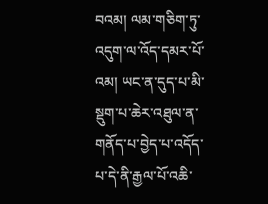བའམ། ལམ་གཅིག་ཏུ་འདུག་ལ་འོད་དམར་པོ་འམ། ཡང་ན་དུད་པ་མི་སྡུག་པ་ཆེར་འཐུལ་ན་གནོད་པ་བྱེད་པ་འདོད་པ་དེ་ནི་རྒྱལ་པོ་འཆི་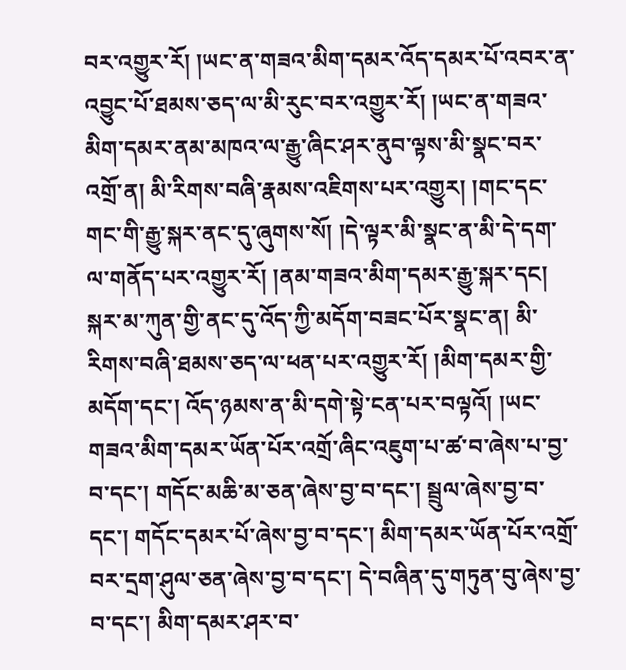བར་འགྱུར་རོ། །ཡང་ན་གཟའ་མིག་དམར་འོད་དམར་པོ་འབར་ན་འབྱུང་པོ་ཐམས་ཅད་ལ་མི་རུང་བར་འགྱུར་རོ། །ཡང་ན་གཟའ་མིག་དམར་ནམ་མཁའ་ལ་རྒྱུ་ཞིང་ཤར་ནུབ་ལྟས་མི་སྣང་བར་འགྲོ་ན། མི་རིགས་བཞི་རྣམས་འཇིགས་པར་འགྱུར། །གང་དང་གང་གི་རྒྱུ་སྐར་ནང་དུ་ཞུགས་སོ། །དེ་ལྟར་མི་སྣང་ན་མི་དེ་དག་ལ་གནོད་པར་འགྱུར་རོ། །ནམ་གཟའ་མིག་དམར་རྒྱུ་སྐར་དང། སྐར་མ་ཀུན་གྱི་ནང་དུ་འོད་ཀྱི་མདོག་བཟང་པོར་སྣང་ན། མི་རིགས་བཞི་ཐམས་ཅད་ལ་ཕན་པར་འགྱུར་རོ། །མིག་དམར་གྱི་མདོག་དང་། འོད་ཉམས་ན་མི་དགེ་སྟེ་ངན་པར་བལྟའོ། །ཡང་གཟའ་མིག་དམར་ཡོན་པོར་འགྲོ་ཞིང་འཇུག་པ་ཚ་བ་ཞེས་པ་བྱ་བ་དང་། གདོང་མཆི་མ་ཅན་ཞེས་བྱ་བ་དང་། སྦྲུལ་ཞེས་བྱ་བ་དང་། གདོང་དམར་པོ་ཞེས་བྱ་བ་དང་། མིག་དམར་ཡོན་པོར་འགྲོ་བར་དྲག་ཤུལ་ཅན་ཞེས་བྱ་བ་དང་། དེ་བཞིན་དུ་གཏུན་བུ་ཞེས་བྱ་བ་དང་། མིག་དམར་ཤར་བ་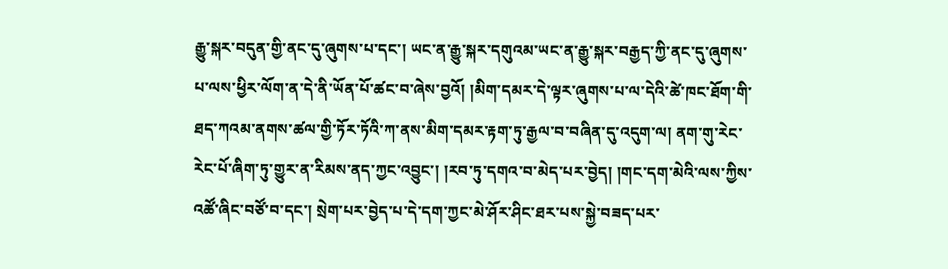རྒྱུ་སྐར་བདུན་གྱི་ནང་དུ་ཞུགས་པ་དང་། ཡང་ན་རྒྱུ་སྐར་དགུའམ་ཡང་ན་རྒྱུ་སྐར་བརྒྱད་ཀྱི་ནང་དུ་ཞུགས་པ་ལས་ཕྱིར་ལོག་ན་དེ་ནི་ཡོན་པོ་ཚང་བ་ཞེས་བྱའོ། །མིག་དམར་དེ་ལྟར་ཞུགས་པ་ལ་དེའི་ཚེ་ཁང་ཐོག་གི་ཐད་ཀའམ་ནགས་ཚལ་གྱི་ཏོར་ཏོའི་ཀ་ནས་མིག་དམར་རྟག་ཏུ་རྒྱལ་བ་བཞིན་དུ་འདུག་ལ། ནག་གུ་རེང་རེང་པོ་ཞིག་ཏུ་གྱུར་ན་རིམས་ནད་ཀྱང་འབྱུང་། །རབ་ཏུ་དགའ་བ་མེད་པར་བྱེད། །གང་དག་མེའི་ལས་ཀྱིས་འཚོ་ཞིང་བཙོ་བ་དང་། སྲེག་པར་བྱེད་པ་དེ་དག་ཀྱང་མེ་ཤོར་ཤིང་ཐར་པས་སྐྱེ་བཟད་པར་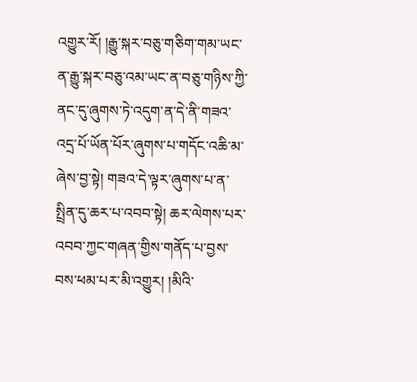འགྱུར་རོ། །རྒྱུ་སྐར་བཅུ་གཅིག་གམ་ཡང་ན་རྒྱུ་སྐར་བཅུ་འམ་ཡང་ན་བཅུ་གཉིས་ཀྱི་ནང་དུ་ཞུགས་ཏེ་འདུག་ན་དེ་ནི་གཟའ་འདྲ་པོ་ཡོན་པོར་ཞུགས་པ་གདོང་འཆི་མ་ཞེས་བྱ་སྟེ། གཟའ་དེ་ལྟར་ཞུགས་པ་ན་སྤྲིན་དུ་ཆར་པ་འབབ་སྟེ། ཆར་ལེགས་པར་འབབ་ཀྱང་གཞན་གྱིས་གནོད་པ་བྱས་བས་ཕམ་པར་མི་འགྱུར། །མིའི་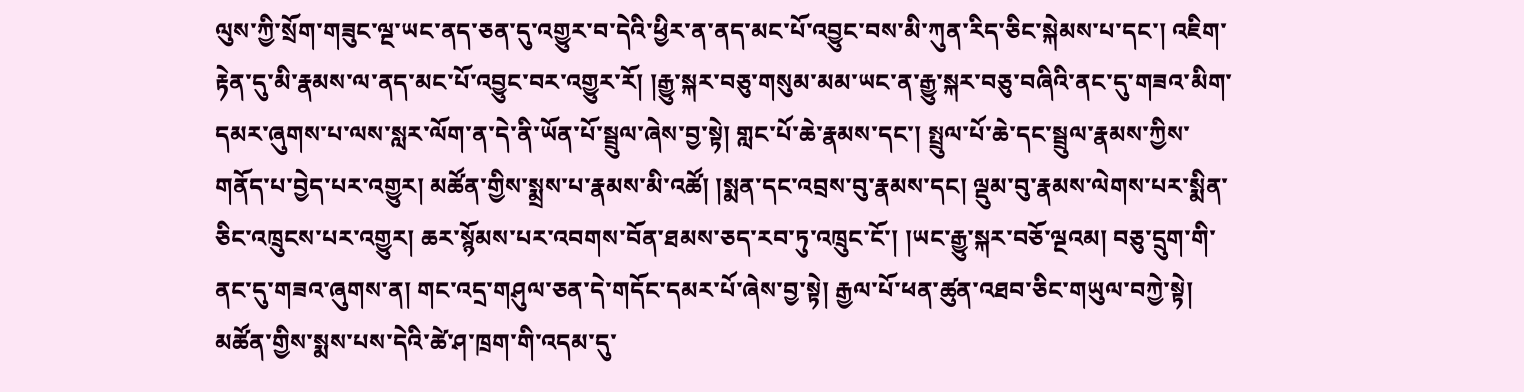ལུས་ཀྱི་སྲོག་གཟུང་ལྔ་ཡང་ནད་ཅན་དུ་འགྱུར་བ་དེའི་ཕྱིར་ན་ནད་མང་པོ་འབྱུང་བས་མི་ཀུན་རིད་ཅིང་སྐེམས་པ་དང་། འཇིག་
རྟེན་དུ་མི་རྣམས་ལ་ནད་མང་པོ་འབྱུང་བར་འགྱུར་རོ། །རྒྱུ་སྐར་བཅུ་གསུམ་མམ་ཡང་ན་རྒྱུ་སྐར་བཅུ་བཞིའི་ནང་དུ་གཟའ་མིག་དམར་ཞུགས་པ་ལས་སླར་ལོག་ན་དེ་ནི་ཡོན་པོ་སྦྲུལ་ཞེས་བྱ་སྟེ། གླང་པོ་ཆེ་རྣམས་དང་། སྤྲུལ་པོ་ཆེ་དང་སྦྲུལ་རྣམས་ཀྱིས་གནོད་པ་བྱེད་པར་འགྱུར། མཚོན་གྱིས་སྨྲས་པ་རྣམས་མི་འཚོ། །སྨན་དང་འབྲས་བུ་རྣམས་དང། ལྡུམ་བུ་རྣམས་ལེགས་པར་སྨིན་ཅིང་འཁྲུངས་པར་འགྱུར། ཆར་སྙོམས་པར་འབགས་བོན་ཐམས་ཅད་རབ་ཏུ་འཁྲུང་ངོ་། །ཡང་རྒྱུ་སྐར་བཅོ་ལྔའམ། བཅུ་དྲུག་གི་ནང་དུ་གཟའ་ཞུགས་ན། གང་འདྲ་གཤུལ་ཅན་དེ་གདོང་དམར་པོ་ཞེས་བྱ་སྟེ། རྒྱལ་པོ་ཕན་ཚུན་འཐབ་ཅིང་གཡུལ་བཀྱེ་སྟེ། མཚོན་གྱིས་སྨས་པས་དེའི་ཚེ་ཤ་ཁྲག་གི་འདམ་དུ་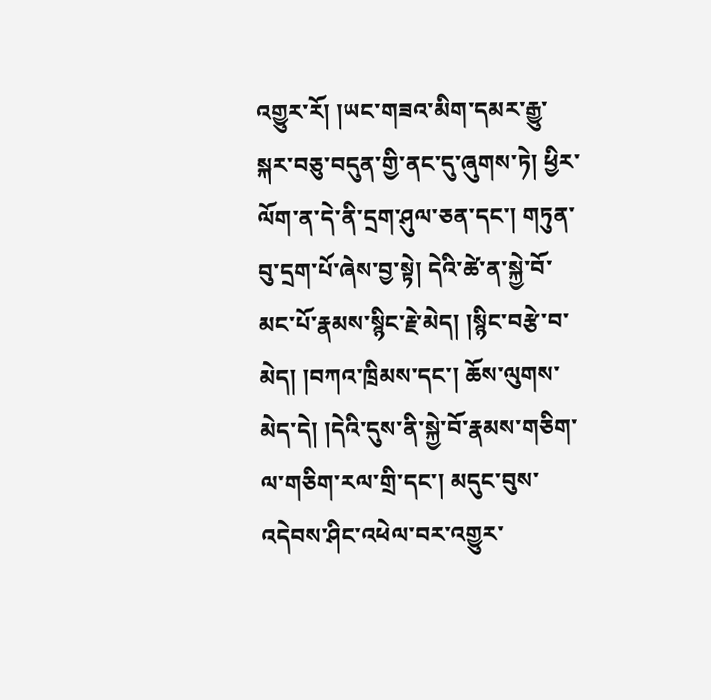འགྱུར་རོ། །ཡང་གཟའ་མིག་དམར་རྒྱུ་སྐར་བཅུ་བདུན་གྱི་ནང་དུ་ཞུགས་ཏེ། ཕྱིར་ལོག་ན་དེ་ནི་དྲག་ཤུལ་ཅན་དང་། གཏུན་བུ་དྲག་པོ་ཞེས་བྱ་སྟེ། དེའི་ཚེ་ན་སྐྱེ་བོ་མང་པོ་རྣམས་སྙིང་རྗེ་མེད། །སྙིང་བརྩེ་བ་མེད། །བཀའ་ཁྲིམས་དང་། ཆོས་ལུགས་མེད་དེ། །དེའི་དུས་ནི་སྐྱེ་བོ་རྣམས་གཅིག་ལ་གཅིག་རལ་གྲི་དང་། མདུང་བུས་འདེབས་ཤིང་འཕེལ་བར་འགྱུར་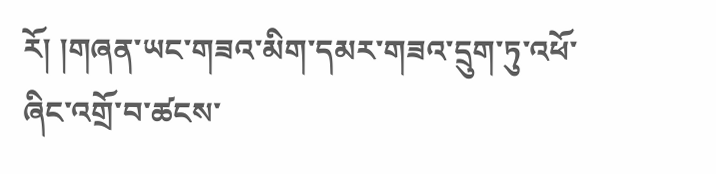རོ། །གཞན་ཡང་གཟའ་མིག་དམར་གཟའ་དྲུག་ཏུ་འཕོ་ཞིང་འགྲོ་བ་ཚངས་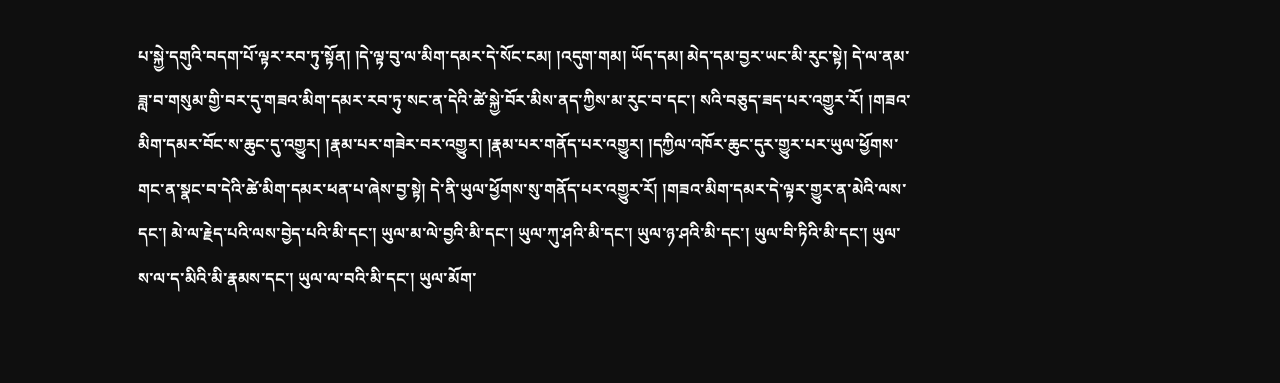པ་སྐྱེ་དགུའི་བདག་པོ་ལྟར་རབ་ཏུ་སྟོན། །དེ་ལྟ་བུ་ལ་མིག་དམར་དེ་སོང་ངམ། །འདུག་གམ། ཡོད་དམ། མེད་དམ་བྱར་ཡང་མི་རུང་སྟེ། དེ་ལ་ནམ་ཟླ་བ་གསུམ་གྱི་བར་དུ་གཟའ་མིག་དམར་རབ་ཏུ་སང་ན་དེའི་ཚེ་སྐྱེ་བོར་མིས་ནད་ཀྱིས་མ་རུང་བ་དང་། སའི་བཅུད་ཟད་པར་འགྱུར་རོ། །གཟའ་མིག་དམར་བོང་ས་ཆུང་དུ་འགྱུར། །རྣམ་པར་གཟེར་བར་འགྱུར། །རྣམ་པར་གནོད་པར་འགྱུར། །དཀྱིལ་འཁོར་ཆུང་དུར་གྱུར་པར་ཡུལ་ཕྱོགས་གང་ན་སྣང་བ་དེའི་ཚེ་མིག་དམར་ཕན་པ་ཞེས་བྱ་སྟེ། དེ་ནི་ཡུལ་ཕྱོགས་སུ་གནོད་པར་འགྱུར་རོ། །གཟའ་མིག་དམར་དེ་ལྟར་གྱུར་ན་མེའི་ལས་དང་། མེ་ལ་རྗེད་པའི་ལས་བྱེད་པའི་མི་དང་། ཡུལ་མ་ལེ་བྱའི་མི་དང་། ཡུལ་ཀུ་ཤའི་མི་དང་། ཡུལ་ཉ་ཤའི་མི་དང་། ཡུལ་བི་ཏིའི་མི་དང་། ཡུལ་ས་ལ་ད་མིའི་མི་རྣམས་དང་། ཡུལ་ལ་བའི་མི་དང་། ཡུལ་མོག་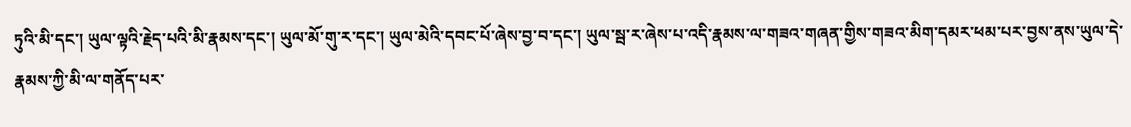ཏུའི་མི་དང་། ཡུལ་ལྟའི་རྗེད་པའི་མི་རྣམས་དང་། ཡུལ་མོ་གུ་ར་དང་། ཡུལ་མེའི་དབང་པོ་ཞེས་བྱ་བ་དང་། ཡུལ་སྦ་ར་ཞེས་པ་འདི་རྣམས་ལ་གཟའ་གཞན་གྱིས་གཟའ་མིག་དམར་ཕམ་པར་བྱས་ནས་ཡུལ་དེ་རྣམས་ཀྱི་མི་ལ་གནོད་པར་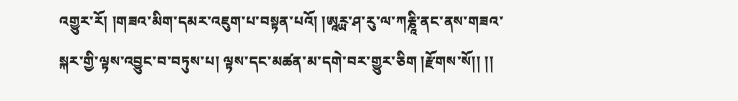འགྱུར་རོ། །གཟའ་མིག་དམར་འཇུག་པ་བསྟན་པའོ། །ཨཱཪྻ་ཤ་རུ་ལ་ཀརྞཱི་ནང་ནས་གཟའ་སྐར་གྱི་ལྟས་འབྱུང་བ་བཏུས་པ། ལྟས་དང་མཚན་མ་དགེ་བར་གྱུར་ཅིག །རྫོགས་སོ།། །།